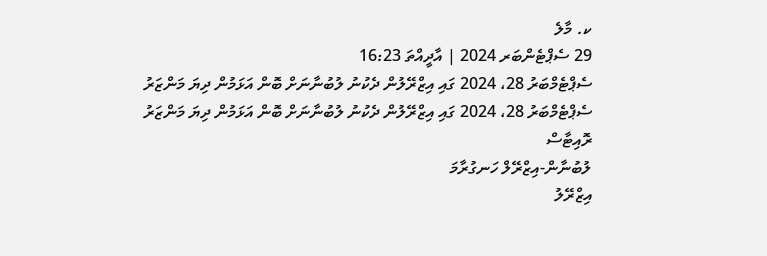ކ. މާލެ
29 ސެޕްޓެންބަރ 2024 | އާދީއްތަ 16:23
ސެޕްޓެމްބަރު 28، 2024 ގައި އިޒްރޭލުން ދެކުނު ލުބުނާނަށް ބޮން އަޅަމުން ދިޔަ މަންޒަރު
ސެޕްޓެމްބަރު 28، 2024 ގައި އިޒްރޭލުން ދެކުނު ލުބުނާނަށް ބޮން އަޅަމުން ދިޔަ މަންޒަރު
ރޮއިޓާސް
ލުބުނާން-އިޒްރޭލް ހަނގުރާމަ
އިޒްރޭލު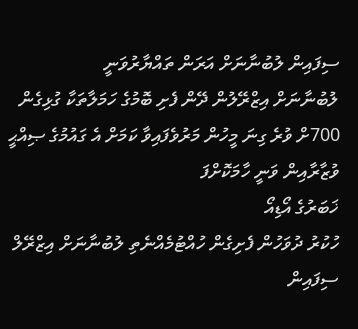ސިފައިން ލުބުނާނަށް އަރަން ތައްޔާރުވަނީ
ލުބުނާނަށް އިޒްރޭލުން ދޭން ފެށި ބޮމުގެ ހަމަލާތަކާ ގުޅިގެން 700ށް ވުރެ ގިނަ މީހުން މަރުވެފައިވާ ކަމަށް އެ ގައުމުގެ ޞިއްޙީ ވުޒާރާއިން ވަނީ ހާމަކޮށްފަ
ޚަބަރުގެ އޯޑިއޯ
ހުކުރު ދުވަހުން ފެށިގެން ހުއްޓުމެއްނެތި ލުބުނާނަށް އިޒްރޭލް ސިފައިން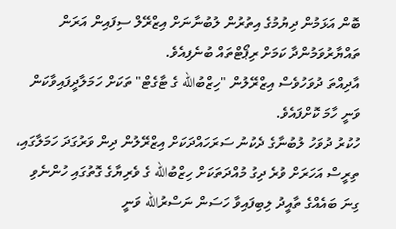ބޮން އަޅަމުން ދިޔުމުގެ އިތުރުން ލުބުނާނަށް އިޒްރޭލް ސިފައިން އަރަން ތައްޔާރުވަމުންދާ ކަމަށް ރިޕޯޓްތައް ބުނެފިއެވެ.
އާދިއްތަ ދުވަހުވެސް އިޒްރޭލުން "ހިޒްބުالله ގެ ޓާގެޓް" ތަކަށް ހަމަލާދީފައިވާކަން ވަނީ ހާމަ ކޮށްފައެވެ.
ހުކުރު ދުވަހު ލުބުނާގެ ދެކުނު ސަރަހައްދަކަށް އިޒްރޭލުން ދިން ވަރުގަދަ ހަމަލާގައި، ތިރީސް އަހަރަށް ވުރެ ދިގު މުއްދަތަކަށް ހިޒްބުالله ގެ ވެރިޔާގެ ގޮތުގައި ހުންނެވި ގިނަ ބައެއްގެ ތާއީދު ލިބިފައިވާ ހަސަން ނަސްރުالله ވަނީ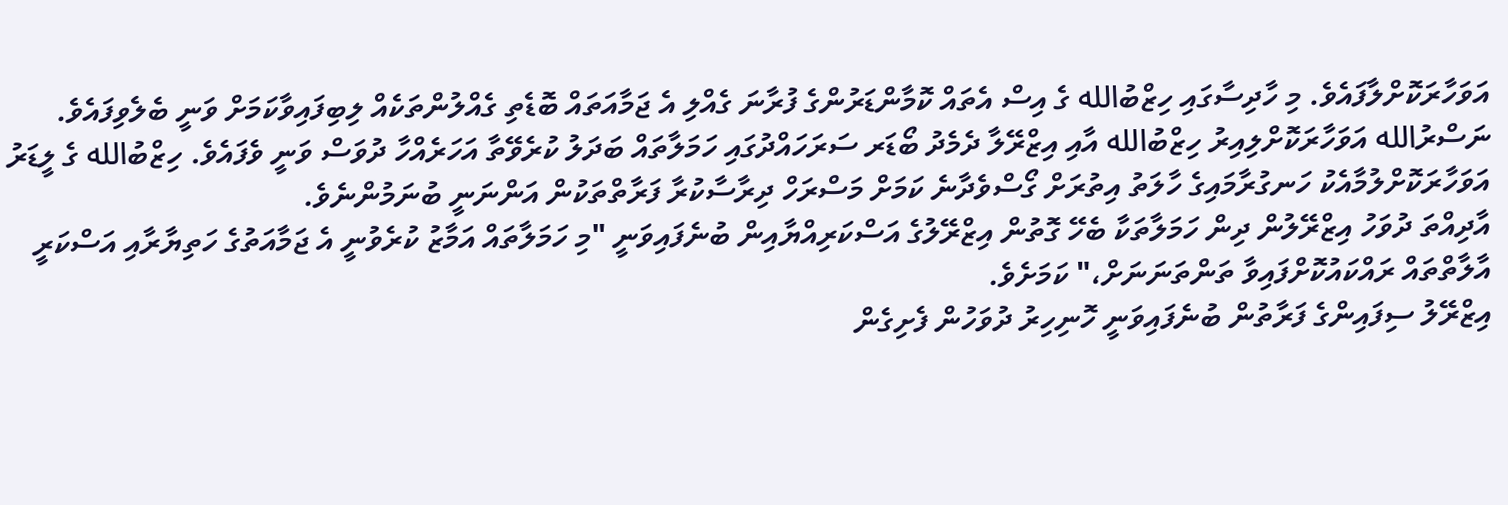އަވަހާރަކޮށްލާފައެވެ. މި ހާދިސާގައި ހިޒްބުالله ގެ އިސް އެތައް ކޮމާންޑަރުންގެ ފުރާނަ ގެއްލި އެ ޖަމާއަތައް ބޮޑެތި ގެއްލުންތަކެއް ލިބިފައިވާކަމަށް ވަނީ ބެލެވިފައެވެ.
ނަސްރުالله އަވަހާރަކޮށްލިއިރު ހިޒްބުالله އާއި އިޒްރޭލާ ދެމެދު ބޯޑަރ ސަރަހައްދުގައި ހަމަލާތައް ބަދަލު ކުރެވޭތާ އަހަރެއްހާ ދުވަސް ވަނީ ވެފައެވެ. ހިޒްބުالله ގެ ލީޑަރު އަވަހާރަކޮށްލުމާއެކު ހަނގުރާމައިގެ ހާލަތު އިތުރަށް ގޯސްވެދާނެ ކަމަށް މަސްރަހް ދިރާސާކުރާ ފަރާތްތަކުން އަންނަނީ ބުނަމުންނެވެ.
އާދިއްތަ ދުވަހު އިޒްރޭލުން ދިން ހަމަލާތަކާ ބެހޭ ގޮތުން އިޒްރޭލުގެ އަސްކަރިއްޔާއިން ބުނެފައިވަނީ "މި ހަމަލާތައް އަމާޒު ކުރެވުނީ އެ ޖަމާއަތުގެ ހަތިޔާރާއި އަސްކަރީ އާލާތްތައް ރައްކައުކޮށްފައިވާ ތަންތަނަނަށް،" ކަމަށެވެ.
އިޒްރޭލު ސިފައިންގެ ފަރާތުން ބުނެފައިވަނީ ހޮނިހިރު ދުވަހުން ފެށިގެން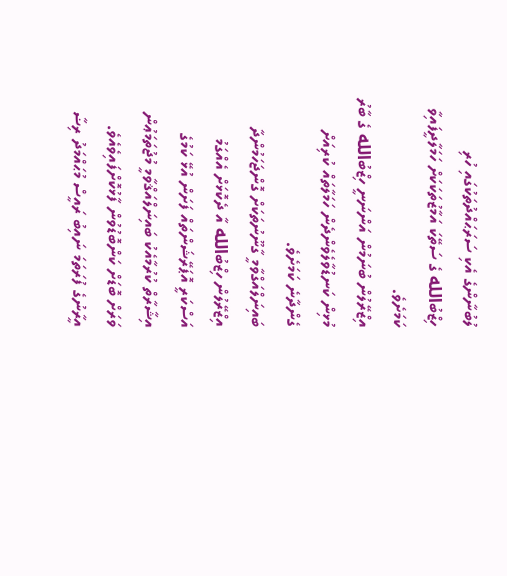ލުބުނާންގެ އެކި ސަރަޙައްދުތަކުގައި ހުރި ހިޒްބުالله ގެ ސަތޭކަ އަމާޒުތަކަކަށް ހަމަލާދީފައިވާ ކަމަށެވެ.
އިޒްރޭލުން ބުނަމުން އަންނަނީ ހިޒްބުالله ގެ ބާރު މުޅިން ކަނޑުވާލެވެންދެން ހަމަލާތައް ކުރިއަށް ގެންދާނެ ކަމަށެވެ.
ބައިނަލްއަގްވާމީ ގާނޫނުތަކަށް ގޮންޖަހަމުންދާ އިޒްރޭލުން ހިޒްބުالله އާ ދެކޮޅަށް އެއްގަމު އަސްކަރީ އޮޕަރޭޝަންތައް ފަށަން އުޅޭ ކަމުގެ އިޝާރާތް ކުރުމާއެކު ބައިނަލްއަޤްވާމީ މުޖުތަމަޢުން ވަރަށް ބޮޑަށް ކަންބޮޑުވުން ފާޅުކޮށްފައިވެއެވެ.
އީރާނުގެ ފުރަތަމަ ނައިބު ރައީސް މުޙައްމަދު ރިޟާ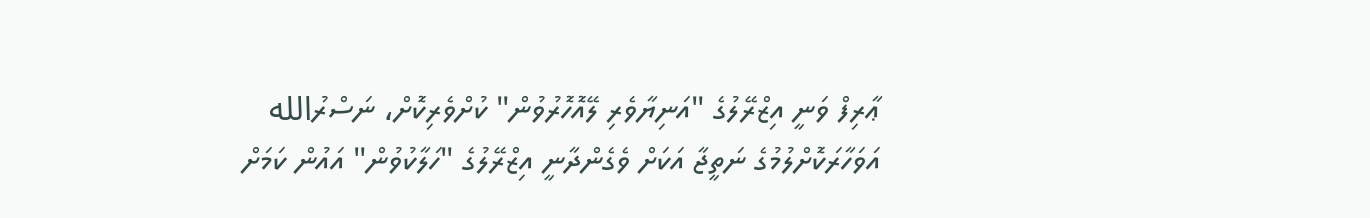ޢާރިފް ވަނީ އިޒްރޭލުގެ "އަނިޔާވެރި ލޭއޮހޮރުވުން" ކުށްވެރިކޮށް، ނަސްރުالله އަވަހާރަކޮށްލުމުގެ ނަތީޖާ އަކަށް ވެގެންދާނީ އިޒްރޭލުގެ "ހަލާކުވުން" އައުން ކަމަށް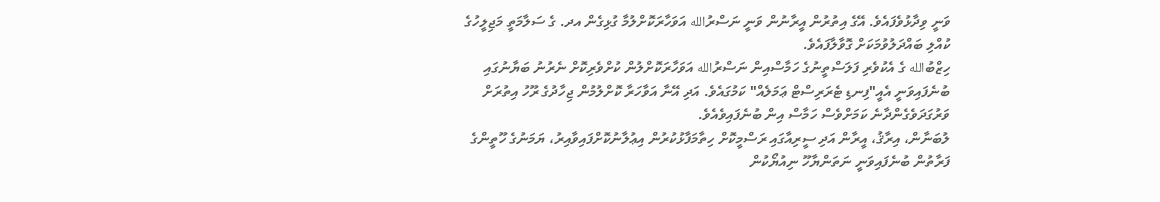ވަނީ ވިދާޅުވެފައެވެ. އޭގެ އިތުރުން އީރާނުން ވަނީ ނަސްރުالله އަވަހާރަކޮށްލުމާ ގުޅިގެން އދ. ގެ ސަލާމަތީ މަޖިލީހުގެ ކުއްލި ބައްދަލުވުމަކަށް ގޮވާލާފައެވެ.
ހިޒްބުالله ގެ އެކުވެރި ފަލަސްތީނުގެ ހަމާސްއިން ނަސްރުالله އަވަހާރަކޮށްލުން ކުށްވެރިކޮށް ނެރުނު ބަޔާނުގައި ބުނެފައިވަނީ އެއީ"ފިނޑި ޓެރަރިސްޓް ޢަމަލެއް" ކަމުގައެވެ. އަދި އޭނާ އަވާހަރާ ކޮށްލުމުން ޖިހާދުގެ ރޫހު އިތުރަށް ވަރުގަދަވެގެންދާނެ ކަމަށްވެސް ހަމާސް އިން ބުނެފައިވެއެވެ.
ލުބަނާން، އިރާޤު، އީރާން އަދި ސީރިއާގައި ރަސްމީކޮށް ހިތާމަފާޅުކުރުން އިޢުލާނުކޮށްފައިވާއިރު، ޔަމަނުގެ ހޫތީންގެ ފަރާތުން ބުނެފައިވަނީ ނަތަންޔާހޫ ނިއުޔޯކުން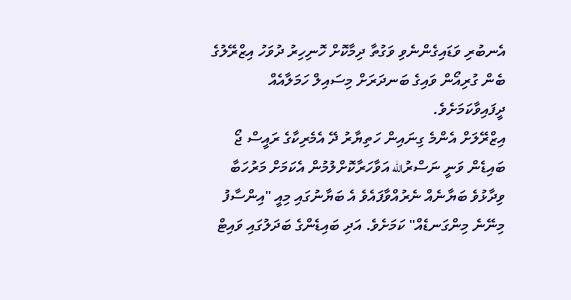އެނބުރި ވަޑައިގެންނެވި ވަގުތާ ދިމާކޮށް ހޮނިހިރު ދުވަހު އިޒްރޭލުގެ ބެން ގުރިއޯން ވައިގެ ބަނދަރަށް މިސައިލް ހަމަލާއެއް ދީފައިވާކަމަށެވެ.
އިޒްރޭލަށް އެންމެ ގިނައިން ހަތިޔާރު ދޭ އެމެރިކާގެ ރައީސް ޖޯ ބައިޑެން ވަނީ ނަސްރުالله އަވާހަރާކޮށްލުމުން އެކަމަށް މަރުހަބާ ވިދާޅުވެ ބަޔާނެއް ނެރުއްވާފައެވެ އެ ބަޔާނުގައި މިއީ "އިންސާފު މިނޭނެ މިންގަނޑެއް" ކަމަށެވެ. އަދި ބައިޑެންގެ ބަދަލުގައި ވައިޓް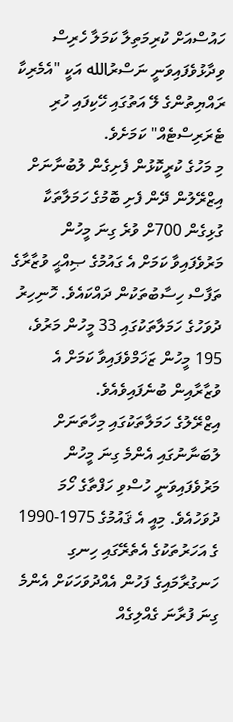ހައުސްއަށް ކުރިމަތިލާ ކަމަލާ ހެރިސް ވިދާޅުވެފައިވަނީ ނަސްރުالله އަކީ "އެމެރިކާ ރައްޔިތުންގެ ލޭ އަތުގައި ހޭކިފައި ހުރި ޓެރަރިސްޓެއް" ކަމަށެވެ.
މި މަހުގެ ކުރީކޮޅުން ފެށިގެން ލުބުނާނަށް އިޒްރޭލުން ދޭން ފެށި ބޮމުގެ ހަމަލާތަކާ ގުޅިގެން 700ށް ވުރެ ގިނަ މީހުން މަރުވެފައިވާ ކަމަށް އެ ގައުމުގެ ޞިއްޙީ ވުޒާރާގެ ތަފާސް ހިސާބުތަކުން ދައްކައެވެ. ހޮނިހިރު ދުވަހުގެ ހަމަލާތަކުގައި 33 މީހުން މަރުވެ، 195 މީހުން ޒަޚަމްވެފައިވާ ކަމަށް އެ ވުޒާރާއިން ބުނެފައިވެއެވެ.
އިޒްރޭލުގެ ހަމަލާތަކުގައި މިހާތަނަށް ލުބަނާނުގައި އެންމެ ގިނަ މީހުން މަރުވެފައިވަނީ ހުސްވި ހަފްތާގެ ހޯމަ ދުވަހުއެވެ. މިއީ އެ ޤައުމުގެ 1975-1990 ގެ އަހަރުތަކުގެ އެތެރޭގައި ހިނގި ހަނގުރާމައިގެ ފަހުން އެއްދުވަހަކަށް އެންމެ ގިނަ ފުރާނަ ގެއްލިގެއް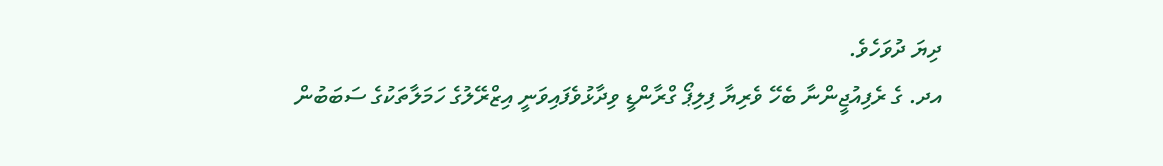ދިޔަ ދުވަހެވެ.
އދ. ގެ ރެފިއުޖީންނާ ބެހޭ ވެރިޔާ ފިލިޕޯ ގްރާންޑީ ވިދާޅުވެފައިވަނީ އިޒްރޭލުގެ ހަމަލާތަކުގެ ސަބަބުން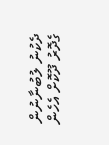ދެކުނު ލުބުނާނުން ގެދޮރު ދޫކޮށް އެހެން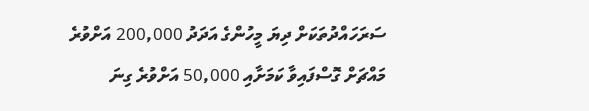ސަރަހައްދުތަކަށް ދިޔަ މީހުންގެ އަދަދު 200,000 އަށްވުރެ މައްޗަށް ގޮސްފައިވާ ކަމަށާއި 50,000 އަށްވުރެ ގިނަ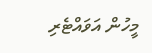މީހުން އަވައްޓެރި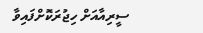ސީރިއާއަށް ހިޖުރަކޮށްފައިވާ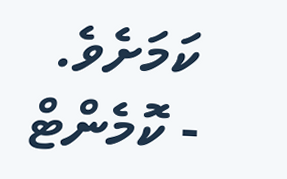ކަމަށެވެ.
- ކޮމެންޓް